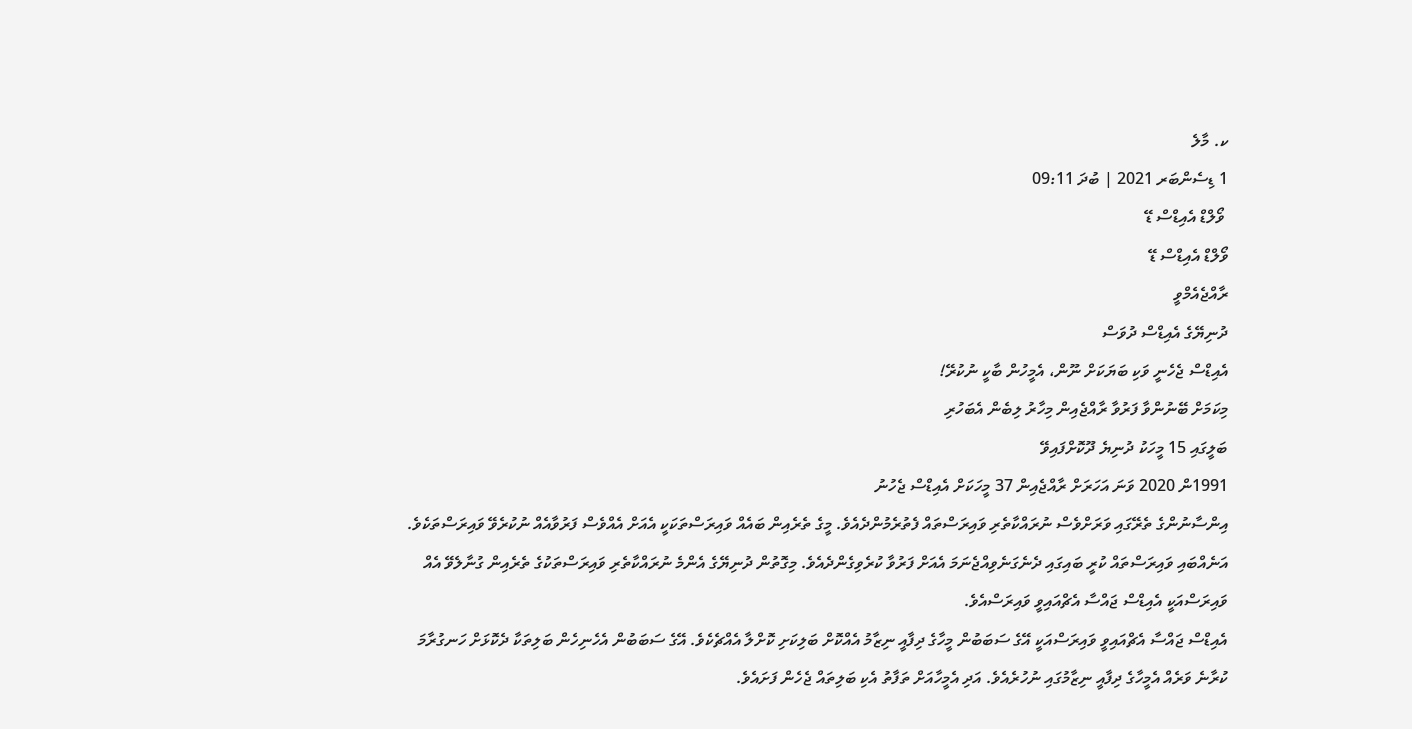ކ. މާލެ
1 ޑިސެންބަރ 2021 | ބުދަ 09:11
 ވޯލްޑް އެއިޑްސް ޑޭ
ވޯލްޑް އެއިޑްސް ޑޭ
ރާއްޖެއެމްވީ
ދުނިޔޭގެ އެއިޑްސް ދުވަސް
އެއިޑްސް ޖެހެނީ ވަކި ބަޔަކަށް ނޫން، އެމީހުން ބާކީ ނުކުރޭ!
މިކަމަށް ބޭނުންވާ ފަރުވާ ރާއްޖެއިން މިހާރު ލިބެން އެބަހުރި
ބަލީގައި 15 މީހަކު ދުނިޔެ ދޫކޮށްފައިވޭ
1991ން 2020 ވަނަ އަހަރަށް ރާއްޖެއިން 37 މީހަކަށް އެއިޑްސް ޖެހުނު
އިންސާނުންގެ ތެރޭގައި ވަރަށްވެސް ނުރައްކާތެރި ވައިރަސްތައް ފެތުރެމުންދެއެވެ. މީގެ ތެރެއިން ބައެއް ވައިރަސްތަކަކީ އެއަށް އެއްވެސް ފަރުވާއެއް ނުކުރެވޭ ވައިރަސްތަކެވެ. އަނެއްބައި ވައިރަސްތައް ކުރީ ބައިގައި ދެނެގަނެވިއްޖެނަމަ އެއަށް ފަރުވާ ކުރެވިގެންދެއެވެ. މިގޮތުން ދުނިޔޭގެ އެންމެ ނުރައްކާތެރި ވައިރަސްތަކުގެ ތެރެއިން ގުނާލެވޭ އެއް ވައިރަސްއަކީ އެއިޑްސް ޖައްސާ އެޗްއައިވީ ވައިރަސްއެވެ.
އެއިޑްސް ޖައްސާ އެޗްއައިވީ ވައިރަސްއަކީ އޭގެ ސަބަބުން މީހާގެ ދިފާއީ ނިޒާމު އެއްކޮށް ބަލިކަށި ކޮށްލާ އެއްޗެކެވެ. އޭގެ ސަބަބުން އެހެނިހެން ބަލިތަކާ ދެކޮޅަށް ހަނގުރާމަ ކުރާނެ ވަރެއް އެމީހާގެ ދިފާއީ ނިޒާމުގައި ނުހުރެއެވެ. އަދި އެމީހާއަށް ތަފާތު އެކި ބަލިތައް ޖެހެން ފަށައެވެ.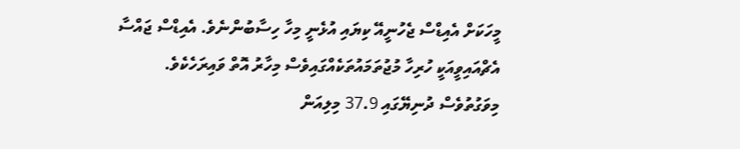މީހަކަށް އެއިޑްސް ޖެހުނީއޭ ކިޔައި އުޅެނީ މިހާ ހިސާބުންނެވެ. އެއިޑްސް ޖައްސާ އެޗްއައިވީއަކީ ހުރިހާ މުޖުތަމައުތަކެއްގައިވެސް މިހާރު އޮތް ވައިރަހެކެވެ. މިވަގުތުވެސް ދުނިޔޭގައި 37.9 މިލިއަން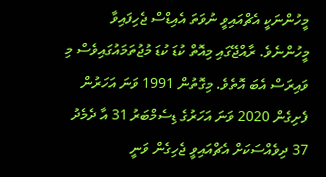މީހުންނަކީ އެޗްއައިވީ ނުވަތަ އެއިޑްސް ޖެހިފައިވާ މީހުންނެވެ. ރާއްޖޭގައި މިއޮތް ކުޑަ ކުޑަ މުޖުތަމައުގައިވެސް މި ވައިރަސް އެބަ އޮތެވެ. މިގޮތުން 1991 ވަނަ އަހަރުން ފެށިގެން 2020 ވަނަ އަހަރުގެ ޑިސެމްބަރު 31 އާ ދެމެދު 37 ދިވެއްސަކަށް އެޗްއައިވީ ޖެހިގެން ވަނީ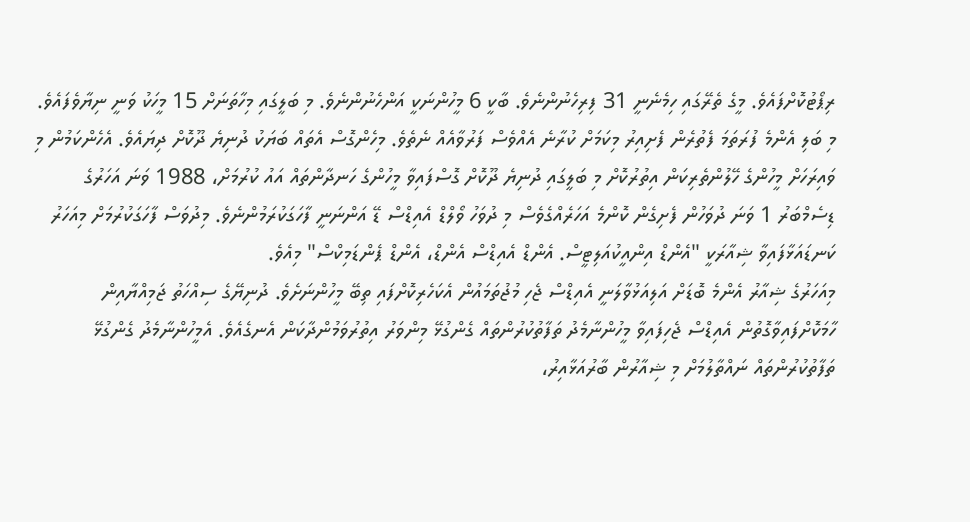ރިޕޯޓުކޮށްފައެވެ. މީގެ ތެރޭގައި ހިމެނެނީ 31 ފިރިހެނުންނެވެ. ބާކީ 6 މީހުންނަކީ އަންހެނުންނެވެ. މި ބަލީގައި މިހާތަނަށް 15 މީހަކު ވަނީ ނިޔާވެފައެވެ.
މި ބަލި އެންމެ ފުރަތަމަ ފެތުރެން ފެށިއިރު މިކަމަށް ކުރާނެ އެއްވެސް ފަރުވާއެއް ނެތެވެ. މިހެންގޮސް އެތައް ބަޔަކު ދުނިޔެ ދޫކޮށް ދިޔައެވެ. އެހެންކަމުން މި ވައިރަހަށް މީހުންގެ ހޭލުންތެރިކަން އިތުރުކޮށް މި ބަލީގައި ދުނިޔެ ދޫކޮށް ގޮސްފައިވާ މީހުންގެ ހަނދާންތައް އައު ކުރުމަށް، 1988 ވަނަ އަހަރުގެ ޑިސެމްބަރު 1 ވަނަ ދުވަހުން ފެށިގެން ކޮންމެ އަހަރެއްގެވެސް މި ދުވަހު ވޯލްޑް އެއިޑްސް ޑޭ އަންނަނީ ފާހަގަކުރަމުންނެވެ. މިދުވަސް ފާހަގަކުރުމަށް މިއަހަރު ކަނޑައަޅާފައިވާ ޝިއާރަކީ "އެންޑް އިންއީކުއަލިޓީސް. އެންޑް އެއިޑްސް އެންޑް، އެންޑް ޕެންޑަމިކްސް" މިއެވެ.
މިއަހަރުގެ ޝިއާރު އެންމެ ބޮޑަށް އަލިއަޅުވާލަނީ އެއިޑްސް ޖެހި މުޖުތަމައުން އެކަހެރިކޮށްފައި ތިބޭ މީހުންނަށެވެ. ދުނިޔޭގެ ސިއްހަތު ޖަމިއްޔާއިން ހާމަކޮށްފައިވާގޮތުން އެއިޑްސް ޖެހިފައިވާ މީހުންނާމެދު ތަފާތުކުރުންތައް ގެންގުޅޭ މިންވަރު އިތުރުވަމުންދާކަން އެނގެއެވެ. އެމީހުންނާމެދު ގެންގުޅޭ ތަފާތުކުރުންތައް ނައްތާލުމަށް މި ޝިއާރުން ބާރުއަޅާއިރު،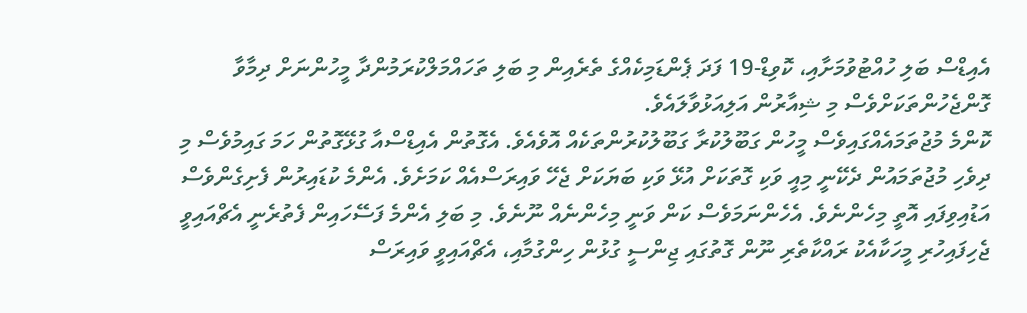އެއިޑްސް ބަލި ހުއްޓުވުމަށާއި، ކޮވިޑް-19 ފަދަ ޕެންޑަމިކެއްގެ ތެރެއިން މި ބަލި ތަހައްމަލްކުރަމުންދާ މީހުންނަށް ދިމާވާ ގޮންޖެހުންތަކަށްވެސް މި ޝިއާރުން އަލިއަޅުވާލައެވެ.
ކޮންމެ މުޖުތަމައެއްގައިވެސް މީހުން ގަބޫލުކުރާ ގަބޫލުކުރުންތަކެއް އޮވެއެވެ. އެގޮތުން އެއިޑްސްއާ ގުޅޭގޮތުން ހަމަ ގައިމުވެސް މި ދިވެހި މުޖުތަމައުން ދެކޭނީ މިއީ ވަކި ގޮތަކަށް އުޅޭ ވަކި ބަޔަކަށް ޖެހޭ ވައިރަސްއެއް ކަމަށެވެ. އެންމެ ކުޑައިރުން ފެށިގެންވެސް އަޑުއިވިފައި އޮތީ މިހެންނެވެ. އެހެންނަމަވެސް ކަން ވަނީ މިހެންނެއް ނޫނެވެ. މި ބަލި އެންމެ ފަސޭހައިން ފެތުރެނީ އެޗްއައިވީ ޖެހިފައިހުރި މީހަކާއެކު ރައްކާތެރި ނޫން ގޮތުގައި ޖިންސީ ގުޅުން ހިންގުމާއި، އެޗްއައިވީ ވައިރަސް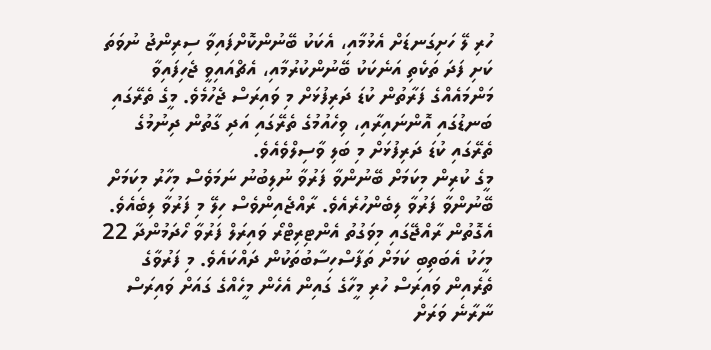ހުރި ލޭ ހަށިގަނޑަށް އެޅުމާއި، އެކަކު ބޭނުންކޮށްފައިވާ ސިރިންޖު ނުވަތަ ކަށި ފަދަ ތަކެތި އަނެކަކު ބޭނުންކުރުމާއި، އެޗްއައިވީ ޖެހިފައިވާ މަންމައެއްގެ ފަރާތުން ކުޑަ ދަރިފުޅަށް މި ވައިރަސް ޖެހުމެވެ. މީގެ ތެރޭގައި ބަނޑުގައި އޮންނައިރާއި، ވިހެއުމުގެ ތެރޭގައި އަދި ގާތުން ދިނުމުގެ ތެރޭގައި ކުޑަ ދަރިފުޅަށް މި ބަލި ވާސިލްވެއެވެ.
މީގެ ކުރިން މިކަމަށް ބޭނުންވާ ފަރުވާ ނުލިބުނު ނަމަވެސް މިހާރު މިކަމަށް ބޭނުންވާ ފަރުވާ ލިބެންހުރެއެވެ. ރާއްޖެއިންވެސް ހިލޭ މި ފަރުވާ ލިބެއެވެ. އެގޮތުން ރާއްޖޭގައި މިވަގުތު އެންޓިރިޓްރޯ ވައިރަލް ފަރުވާ ހޯދަމުންދާ 22 މީހަކު އެބަތިބި ކަމަށް ތަފާސްހިސާބުތަކުން ދައްކައެވެ. މި ފަރުވާގެ ތެރެއިން ވައިރަސް ހުރި މީހާގެ ގައިން އެހެން މީހެއްގެ ގައަށް ވައިރަސް ނާރާނެ ވަރަށް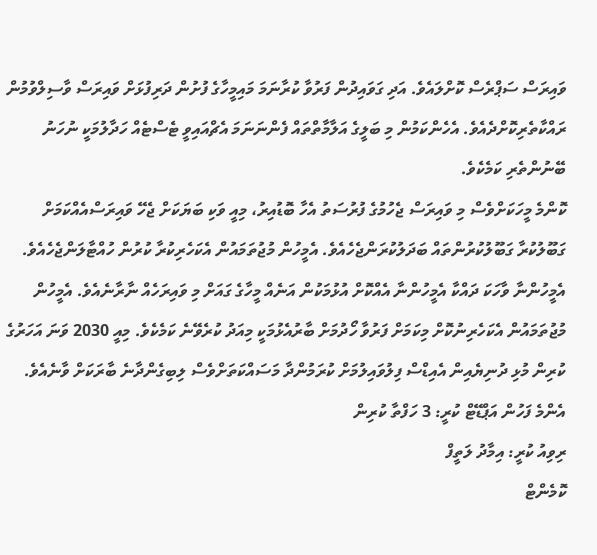ވައިރަސް ސަޕްރެސް ކޮށްލައެވެ. އަދި ގަވައިދުން ފަރުވާ ކުރާނަމަ މައިމީހާގެ ފުށުން ދަރިފުޅަށް ވައިރަސް ވާސިލްވުމުން ރައްކާތެރިކޮށްދެއެވެ. އެހެންކަމުން މި ބަލީގެ އަލާމާތްތައް ފެންނަނަމަ އެޗްއައިވީ ޓެސްޓެއް ހަދާލުމަކީ ނުހަނު ބޭނުންތެރި ކަމެކެވެ.
ކޮންމެ މީހަކަށްވެސް މި ވައިރަސް ޖެހުމުގެ ފުރުސަތު އެހާ ބޮޑުއިރު، މިއީ ވަކި ބަޔަކަށް ޖެހޭ ވައިރަސްއެއްކަމަށް ގަބޫލުކުރާ ގަބޫލުކުރުންތައް ބަދަލުކުރަންޖެހެއެވެ. އެމީހުން މުޖުތަމައުން އެކަހެރިކުރާ ކުރުން ހުއްޓާލަންޖެހެއެވެ. އެމީހުންނާ ވާހަކަ ދައްކާ އެމީހުންނާ އެއްކޮށް އުޅުމަކުން އަނެއް މީހާގެ ގައަށް މި ވައިރަހެއް ނާރާނެއެވެ. އެމީހުން މުޖުތަމައުން އެކަހެރިނުކޮށް މިކަމަށް ފަރުވާ ހޯދުމަށް ބާރުއެޅުމަކީ މިއަދު ކުރެވޭނެ ކަމެކެވެ. މިއީ 2030 ވަނަ އަހަރުގެ ކުރިން މުޅި ދުނިޔެއިން އެއިޑްސް ފިލުވައިލުމަށް ކުރަމުންދާ މަސައްކަތަށްވެސް ލިބިގެންދާނެ ބާރަކަށް ވާނެއެވެ.
އެންމެ ފަހުން އަޕްޑޭޓް ކުރީ: 3 ހަފްތާ ކުރިން
ރިވިއު ކުރީ: އިމާދު ލަތީފް
ކޮމެންޓް